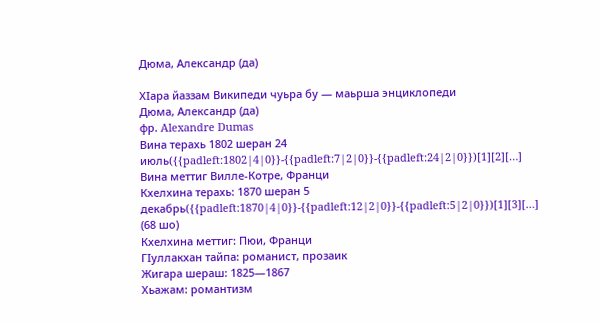Дюма, Александр (да)

ХӀара йаззам Википеди чуьра бу — маьрша энциклопеди
Дюма, Александр (да)
фр. Alexandre Dumas
Вина терахь 1802 шеран 24 июль({{padleft:1802|4|0}}-{{padleft:7|2|0}}-{{padleft:24|2|0}})[1][2][…]
Вина меттиг Вилле-Котре, Франци
Кхелхина терахь: 1870 шеран 5 декабрь({{padleft:1870|4|0}}-{{padleft:12|2|0}}-{{padleft:5|2|0}})[1][3][…] (68 шо)
Кхелхина меттиг: Пюи, Франци
ГӀуллакхан тайпа: романист, прозаик
Жигара шераш: 1825—1867
Хьажам: романтизм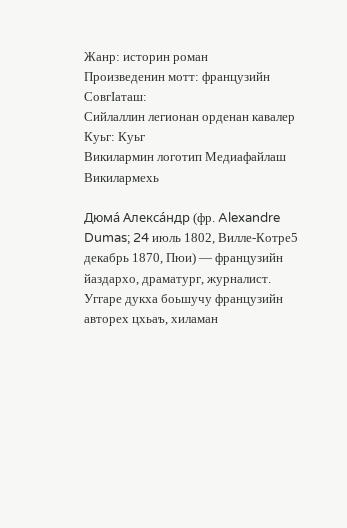Жанр: историн роман
Произведенин мотт: французийн
СовгӀаташ:
Сийлаллин легионан орденан кавалер
Куьг: Куьг
Викилармин логотип Медиафайлаш Викилармехь

Дюма́ Алекса́ндр (фр. Alexandre Dumas; 24 июль 1802, Вилле-Котре5 декабрь 1870, Пюи) — французийн йаздархо, драматург, журналист. Уггаре дукха боьшучу французийн авторех цхьаъ, хиламан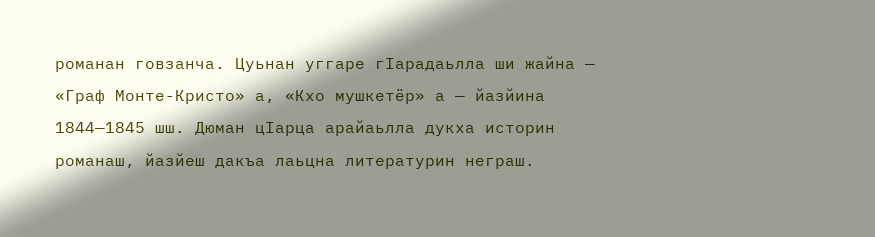романан говзанча. Цуьнан уггаре гӀарадаьлла ши жайна — «Граф Монте-Кристо» а, «Кхо мушкетёр» а — йазйина 1844—1845 шш. Дюман цӀарца арайаьлла дукха историн романаш, йазйеш дакъа лаьцна литературин неграш.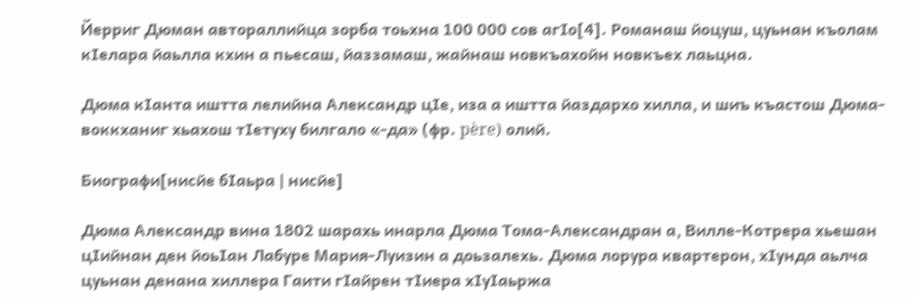Йерриг Дюман автораллийца зорба тоьхна 100 000 сов агӀо[4]. Романаш йоцуш, цуьнан къолам кӀелара йаьлла кхин а пьесаш, йаззамаш, жайнаш новкъахойн новкъех лаьцна.

Дюма кӀанта иштта лелийна Александр цӀе, иза а иштта йаздархо хилла, и шиъ къастош Дюма-воккханиг хьахош тӀетуху билгало «-да» (фр. père) олий.

Биографи[нисйе бӀаьра | нисйе]

Дюма Александр вина 1802 шарахь инарла Дюма Тома-Александран а, Вилле-Котрера хьешан цӀийнан ден йоьӀан Лабуре Мария-Луизин а доьзалехь. Дюма лорура квартерон, хӀунда аьлча цуьнан денана хиллера Гаити гӀайрен тӀиера хӀуӀаьржа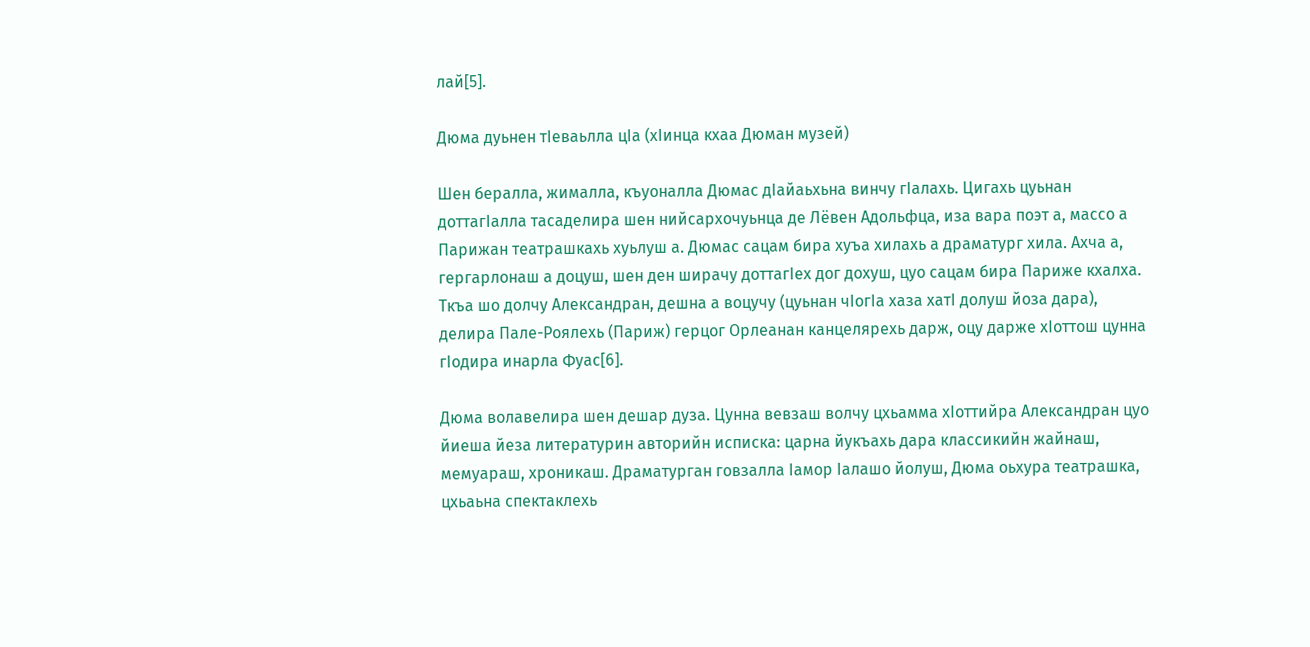лай[5].

Дюма дуьнен тӀеваьлла цӀа (хӀинца кхаа Дюман музей)

Шен бералла, жималла, къуоналла Дюмас дӀайаьхьна винчу гӀалахь. Цигахь цуьнан доттагӀалла тасаделира шен нийсархочуьнца де Лёвен Адольфца, иза вара поэт а, массо а Парижан театрашкахь хуьлуш а. Дюмас сацам бира хуъа хилахь а драматург хила. Ахча а, гергарлонаш а доцуш, шен ден ширачу доттагӀех дог дохуш, цуо сацам бира Париже кхалха. Ткъа шо долчу Александран, дешна а воцучу (цуьнан чӀогӀа хаза хатӀ долуш йоза дара), делира Пале-Роялехь (Париж) герцог Орлеанан канцелярехь дарж, оцу дарже хӀоттош цунна гӀодира инарла Фуас[6].

Дюма волавелира шен дешар дуза. Цунна вевзаш волчу цхьамма хӀоттийра Александран цуо йиеша йеза литературин авторийн исписка: царна йукъахь дара классикийн жайнаш, мемуараш, хроникаш. Драматурган говзалла Ӏамор Ӏалашо йолуш, Дюма оьхура театрашка, цхьаьна спектаклехь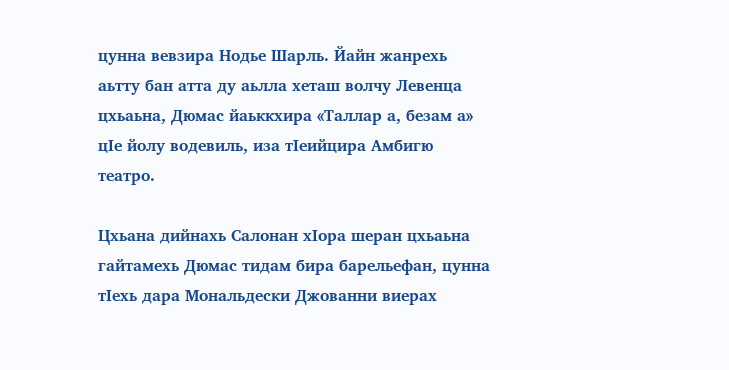цунна вевзира Нодье Шарль. Йайн жанрехь аьтту бан атта ду аьлла хеташ волчу Левенца цхьаьна, Дюмас йаьккхира «Таллар а, безам а» цӀе йолу водевиль, иза тӀеийцира Амбигю театро.

Цхьана дийнахь Салонан хӀора шеран цхьаьна гайтамехь Дюмас тидам бира барельефан, цунна тӀехь дара Мональдески Джованни виерах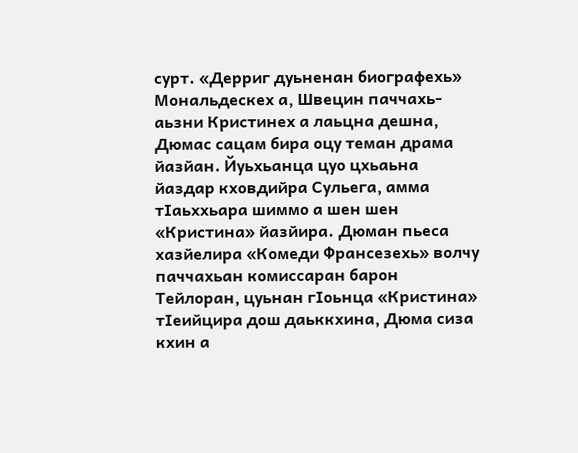сурт. «Дерриг дуьненан биографехь» Мональдескех а, Швецин паччахь-аьзни Кристинех а лаьцна дешна, Дюмас сацам бира оцу теман драма йазйан. Йуьхьанца цуо цхьаьна йаздар кховдийра Сульега, амма тӀаьххьара шиммо а шен шен «Кристина» йазйира. Дюман пьеса хазйелира «Комеди Франсезехь» волчу паччахьан комиссаран барон Тейлоран, цуьнан гӀоьнца «Кристина» тӀеийцира дош даьккхина, Дюма сиза кхин а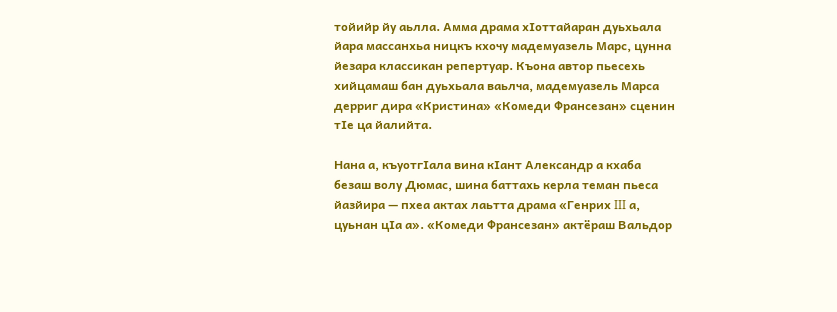тойийр йу аьлла. Амма драма хӀоттайаран дуьхьала йара массанхьа ницкъ кхочу мадемуазель Марс, цунна йезара классикан репертуар. Къона автор пьесехь хийцамаш бан дуьхьала ваьлча, мадемуазель Марса дерриг дира «Кристина» «Комеди Франсезан» сценин тӀе ца йалийта.

Нана а, къуотгӀала вина кӀант Александр а кхаба безаш волу Дюмас, шина баттахь керла теман пьеса йазйира — пхеа актах лаьтта драма «Генрих III а, цуьнан цӀа а». «Комеди Франсезан» актёраш Вальдор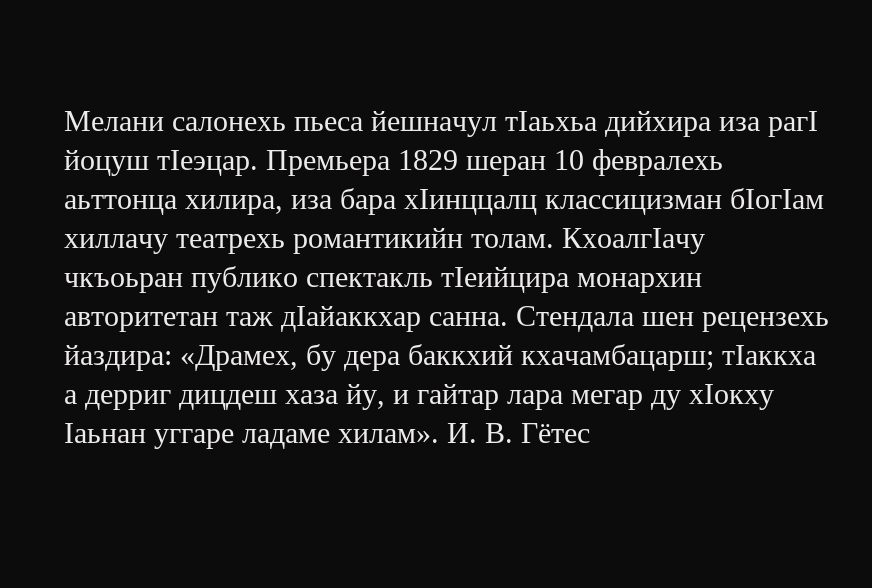Мелани салонехь пьеса йешначул тӀаьхьа дийхира иза рагӀ йоцуш тӀеэцар. Премьера 1829 шеран 10 февралехь аьттонца хилира, иза бара хӀинццалц классицизман бӀогӀам хиллачу театрехь романтикийн толам. КхоалгӀачу чкъоьран публико спектакль тӀеийцира монархин авторитетан таж дӀайаккхар санна. Стендала шен рецензехь йаздира: «Драмех, бу дера баккхий кхачамбацарш; тӀаккха а дерриг дицдеш хаза йу, и гайтар лара мегар ду хӀокху Ӏаьнан уггаре ладаме хилам». И. В. Гётес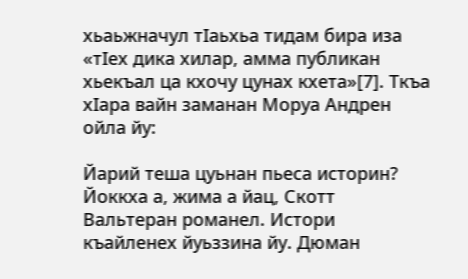хьаьжначул тӀаьхьа тидам бира иза «тӀех дика хилар, амма публикан хьекъал ца кхочу цунах кхета»[7]. Ткъа хӀара вайн заманан Моруа Андрен ойла йу:

Йарий теша цуьнан пьеса историн? Йоккха а, жима а йац, Скотт Вальтеран романел. Истори къайленех йуьззина йу. Дюман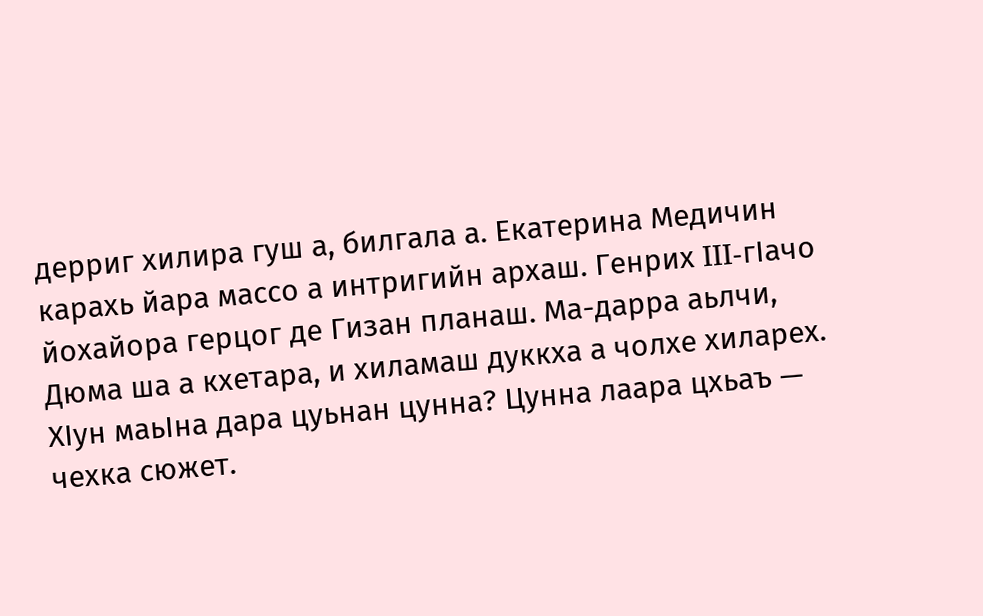дерриг хилира гуш а, билгала а. Екатерина Медичин карахь йара массо а интригийн архаш. Генрих III-гӀачо йохайора герцог де Гизан планаш. Ма-дарра аьлчи, Дюма ша а кхетара, и хиламаш дуккха а чолхе хиларех. ХӀун маьӀна дара цуьнан цунна? Цунна лаара цхьаъ — чехка сюжет.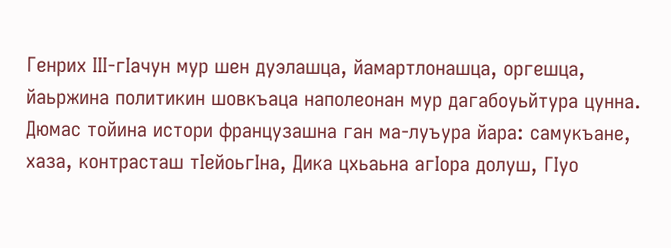Генрих III-гӀачун мур шен дуэлашца, йамартлонашца, оргешца, йаьржина политикин шовкъаца наполеонан мур дагабоуьйтура цунна. Дюмас тойина истори французашна ган ма-луъура йара: самукъане, хаза, контрасташ тӀейоьгӀна, Дика цхьаьна агӀора долуш, ГӀуо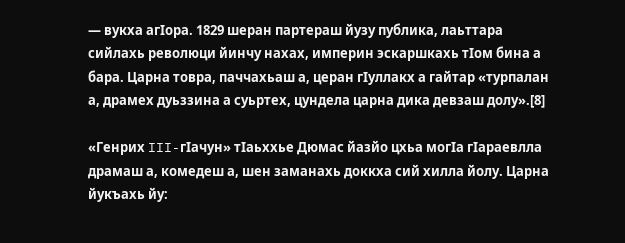— вукха агӀора. 1829 шеран партераш йузу публика, лаьттара сийлахь революци йинчу нахах, империн эскаршкахь тӀом бина а бара. Царна товра, паччахьаш а, церан гӀуллакх а гайтар «турпалан а, драмех дуьззина а суьртех, цундела царна дика девзаш долу».[8]

«Генрих III-гӀачун» тӀаьххье Дюмас йазйо цхьа могӀа гӀараевлла драмаш а, комедеш а, шен заманахь доккха сий хилла йолу. Царна йукъахь йу: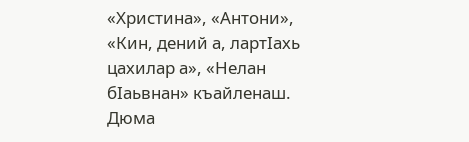«Христина», «Антони», «Кин, дений а, лартӀахь цахилар а», «Нелан бӀаьвнан» къайленаш. Дюма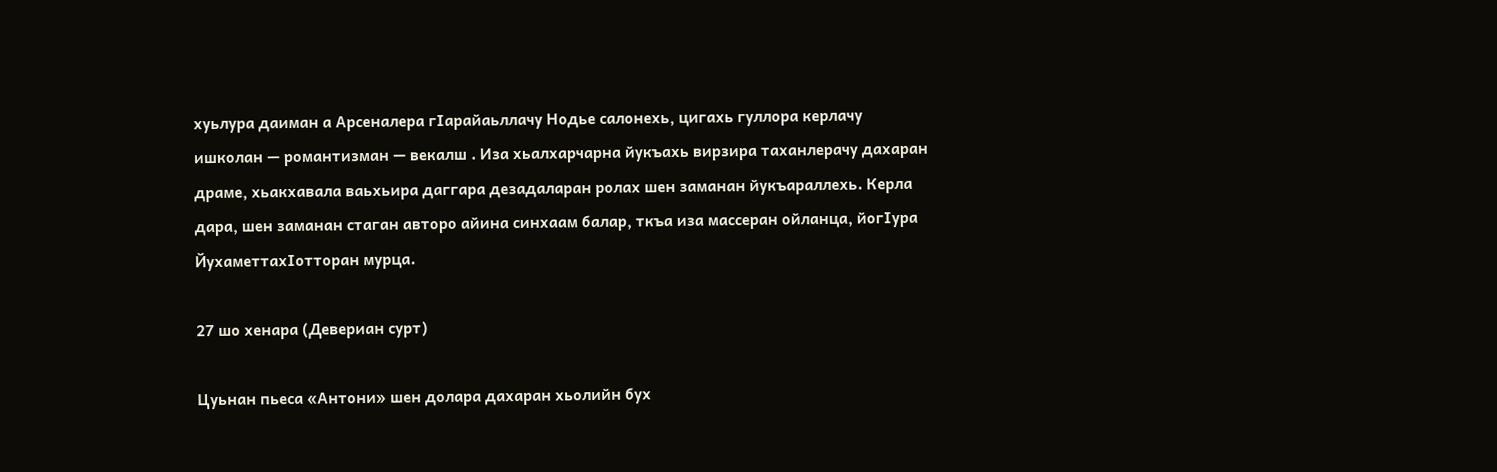хуьлура даиман а Арсеналера гӀарайаьллачу Нодье салонехь, цигахь гуллора керлачу ишколан — романтизман — векалш . Иза хьалхарчарна йукъахь вирзира таханлерачу дахаран драме, хьакхавала ваьхьира даггара дезадаларан ролах шен заманан йукъараллехь. Керла дара, шен заманан стаган авторо айина синхаам балар, ткъа иза массеран ойланца, йогӀура ЙухаметтахӀотторан мурца.

27 шо хенара (Девериан сурт)

Цуьнан пьеса «Антони» шен долара дахаран хьолийн бух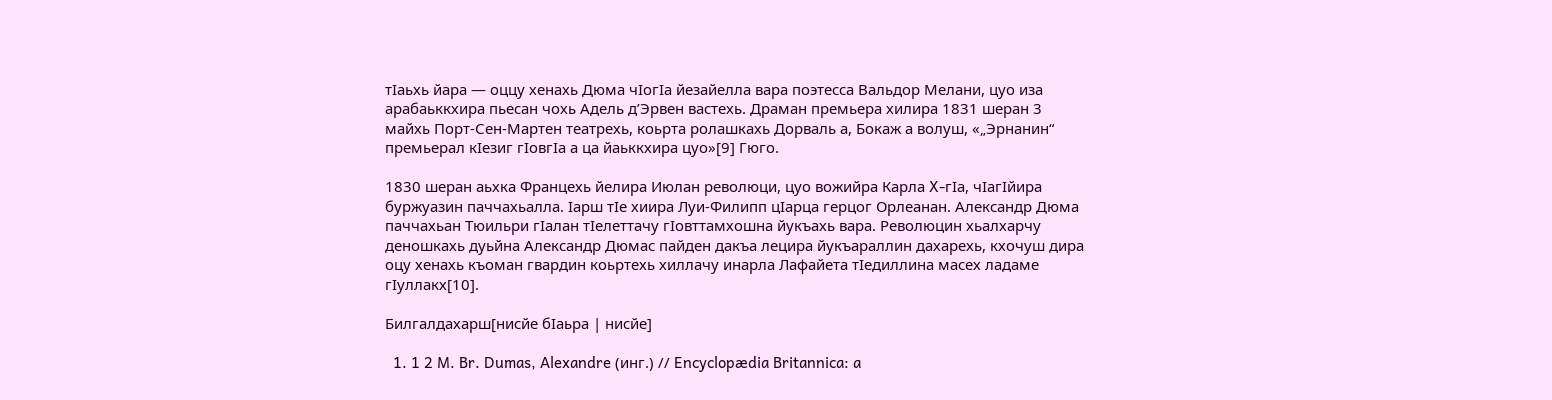тӀаьхь йара — оццу хенахь Дюма чӀогӀа йезайелла вара поэтесса Вальдор Мелани, цуо иза арабаьккхира пьесан чохь Адель д’Эрвен вастехь. Драман премьера хилира 1831 шеран 3 майхь Порт-Сен-Мартен театрехь, коьрта ролашкахь Дорваль а, Бокаж а волуш, «„Эрнанин“ премьерал кӀезиг гӀовгӀа а ца йаьккхира цуо»[9] Гюго.

1830 шеран аьхка Францехь йелира Июлан революци, цуо вожийра Карла X-гӀа, чӀагӀйира буржуазин паччахьалла. Ӏарш тӀе хиира Луи-Филипп цӀарца герцог Орлеанан. Александр Дюма паччахьан Тюильри гӀалан тӀелеттачу гӀовттамхошна йукъахь вара. Революцин хьалхарчу деношкахь дуьйна Александр Дюмас пайден дакъа лецира йукъараллин дахарехь, кхочуш дира оцу хенахь къоман гвардин коьртехь хиллачу инарла Лафайета тӀедиллина масех ладаме гӀуллакх[10].

Билгалдахарш[нисйе бӀаьра | нисйе]

  1. 1 2 M. Br. Dumas, Alexandre (инг.) // Encyclopædia Britannica: a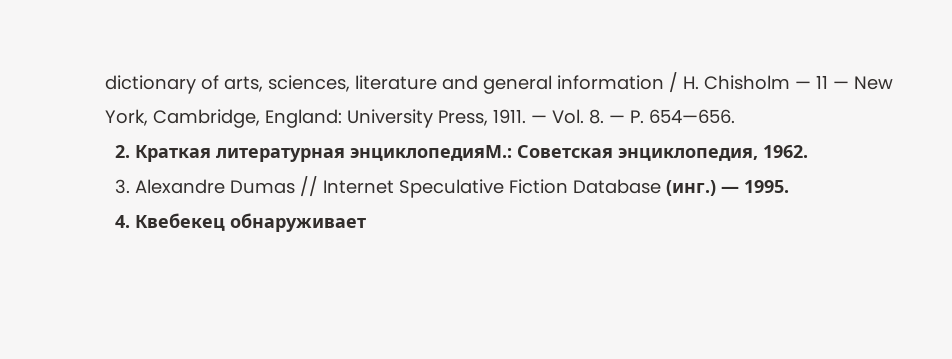dictionary of arts, sciences, literature and general information / H. Chisholm — 11 — New York, Cambridge, England: University Press, 1911. — Vol. 8. — P. 654—656.
  2. Краткая литературная энциклопедияМ.: Советская энциклопедия, 1962.
  3. Alexandre Dumas // Internet Speculative Fiction Database (инг.) — 1995.
  4. Квебекец обнаруживает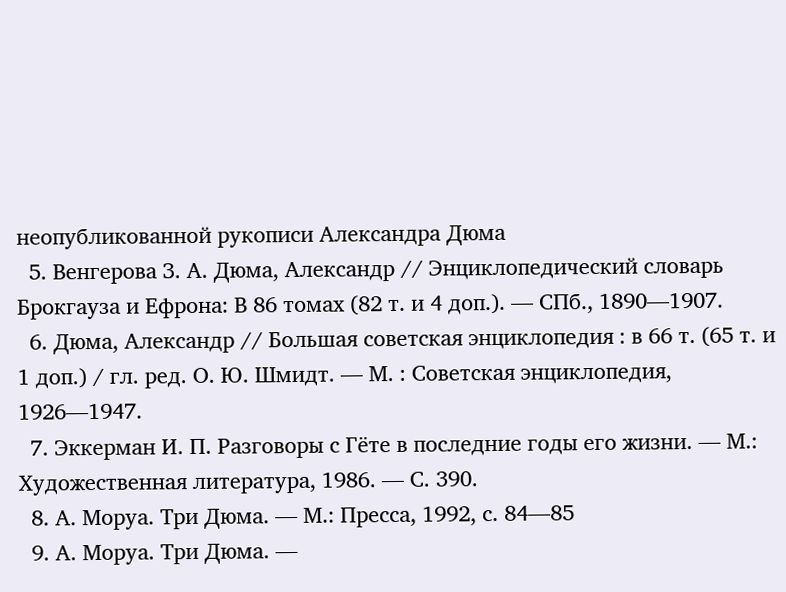неопубликованной рукописи Александра Дюма
  5. Венгерова З. А. Дюма, Александр // Энциклопедический словарь Брокгауза и Ефрона: В 86 томах (82 т. и 4 доп.). — СПб., 1890—1907.
  6. Дюма, Александр // Большая советская энциклопедия : в 66 т. (65 т. и 1 доп.) / гл. ред. О. Ю. Шмидт. — М. : Советская энциклопедия, 1926—1947.
  7. Эккерман И. П. Разговоры с Гёте в последние годы его жизни. — М.: Художественная литература, 1986. — С. 390.
  8. А. Моруа. Три Дюма. — М.: Пресса, 1992, с. 84—85
  9. А. Моруа. Три Дюма. —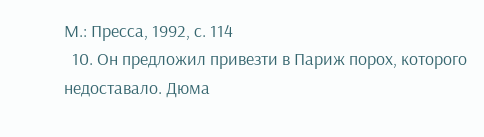М.: Пресса, 1992, с. 114
  10. Он предложил привезти в Париж порох, которого недоставало. Дюма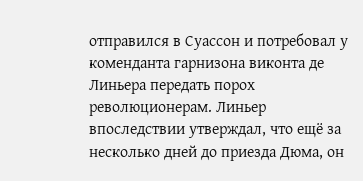отправился в Суассон и потребовал у коменданта гарнизона виконта де Линьера передать порох революционерам. Линьер впоследствии утверждал, что ещё за несколько дней до приезда Дюма, он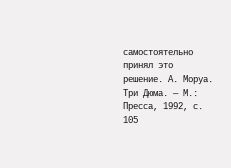самостоятельно принял это решение. А. Моруа. Три Дюма. — М.: Пресса, 1992, с. 105